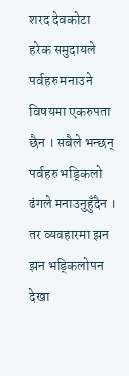शरद देवकोटा
हरेक समुदायले पर्वहरु मनाउने विषयमा एकरुपता छैन । सबैले भन्छन् पर्वहरु भड्किलो ढंगले मनाउनुहुँदैन । तर व्यवहारमा झन झन भड्किलोपन देखा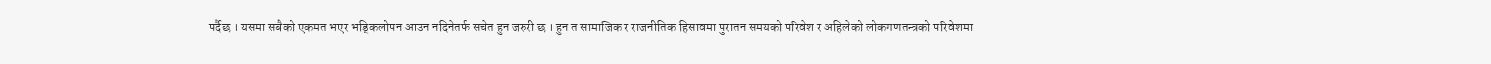पर्दैछ । यसमा सबैको एकमत भएर भड्किलोपन आउन नदिनेतर्फ सचेत हुन जरुरी छ । हुन त सामाजिक र राजनीतिक हिसावमा पुरातन समयको परिवेश र अहिलेको लोकगणतन्त्रको परिवेशमा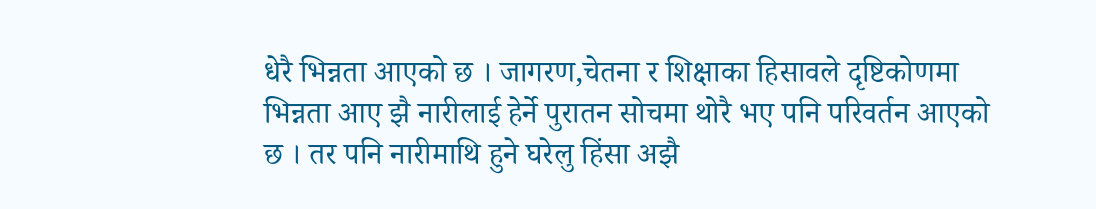धेरै भिन्नता आएको छ । जागरण,चेतना र शिक्षाका हिसावले दृष्टिकोणमा भिन्नता आए झै नारीलाई हेर्ने पुरातन सोचमा थोरै भए पनि परिवर्तन आएको छ । तर पनि नारीमाथि हुने घरेलु हिंसा अझै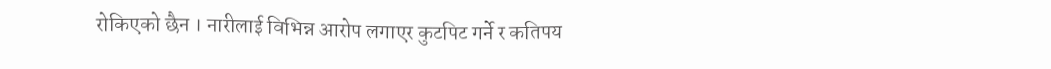रोकिएको छैन । नारीलाई विभिन्न आरोप लगाएर कुटपिट गर्ने र कतिपय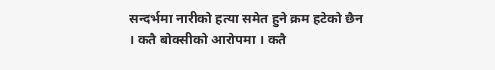सन्दर्भमा नारीको हत्या समेत हुने क्रम हटेको छैन । कतै बोक्सीको आरोपमा । कतै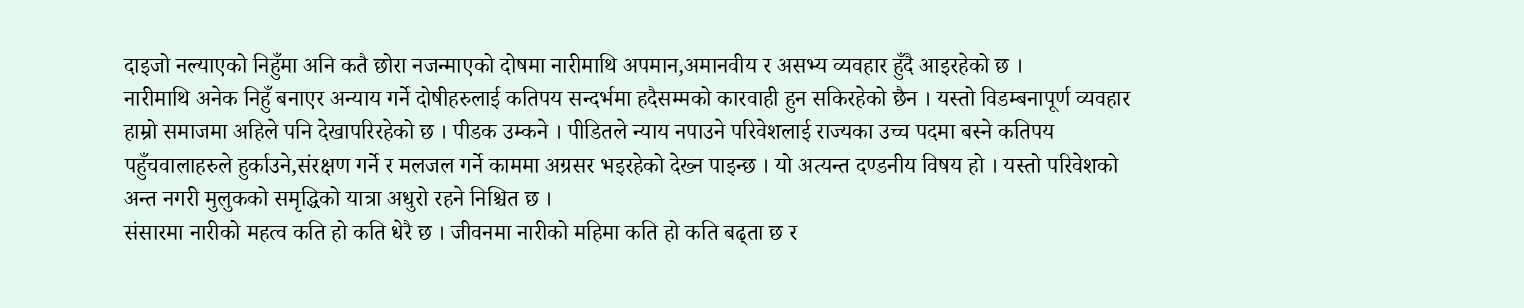दाइजो नल्याएको निहुँमा अनि कतै छोरा नजन्माएको दोषमा नारीमाथि अपमान,अमानवीय र असभ्य व्यवहार हुँदै आइरहेको छ ।
नारीमाथि अनेक निहुँ बनाएर अन्याय गर्ने दोषीहरुलाई कतिपय सन्दर्भमा हदैसम्मको कारवाही हुन सकिरहेको छैन । यस्तो विडम्बनापूर्ण व्यवहार हाम्रो समाजमा अहिले पनि देखापरिरहेको छ । पीडक उम्कने । पीडितले न्याय नपाउने परिवेशलाई राज्यका उच्च पदमा बस्ने कतिपय पहुँचवालाहरुले हुर्काउने,संरक्षण गर्ने र मलजल गर्ने काममा अग्रसर भइरहेको देख्न पाइन्छ । यो अत्यन्त दण्डनीय विषय हो । यस्तो परिवेशको अन्त नगरी मुलुकको समृद्धिको यात्रा अधुरो रहने निश्चित छ ।
संसारमा नारीको महत्व कति हो कति धेरै छ । जीवनमा नारीको महिमा कति हो कति बढ्ता छ र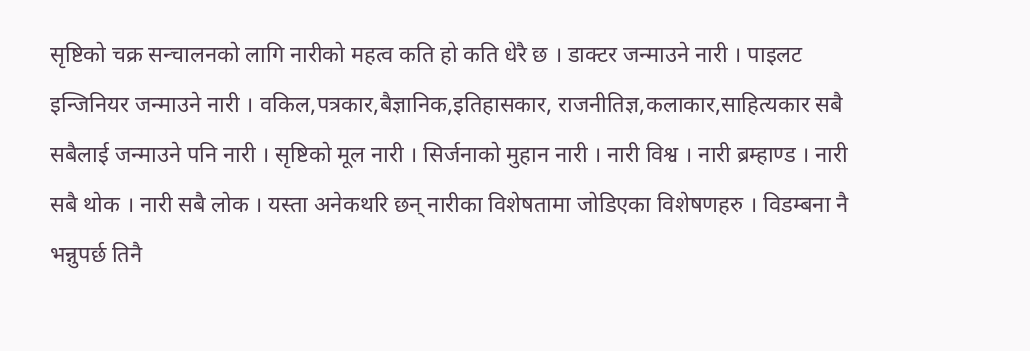सृष्टिको चक्र सन्चालनको लागि नारीको महत्व कति हो कति धेरै छ । डाक्टर जन्माउने नारी । पाइलट इन्जिनियर जन्माउने नारी । वकिल,पत्रकार,बैज्ञानिक,इतिहासकार, राजनीतिज्ञ,कलाकार,साहित्यकार सबै सबैलाई जन्माउने पनि नारी । सृष्टिको मूल नारी । सिर्जनाको मुहान नारी । नारी विश्व । नारी ब्रम्हाण्ड । नारी सबै थोक । नारी सबै लोक । यस्ता अनेकथरि छन् नारीका विशेषतामा जोडिएका विशेषणहरु । विडम्बना नै भन्नुपर्छ तिनै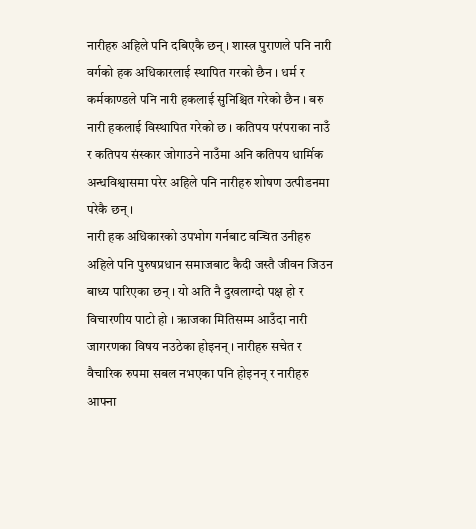नारीहरु अहिले पनि दबिएकै छन् । शास्त्र पुराणले पनि नारी वर्गको हक अधिकारलाई स्थापित गरको छैन । धर्म र कर्मकाण्डले पनि नारी हकलाई सुनिश्चित गरेको छैन । बरु नारी हकलाई विस्थापित गरेको छ । कतिपय परंपराका नाउँ र कतिपय संस्कार जोगाउने नाउँमा अनि कतिपय धार्मिक अन्धविश्वासमा परेर अहिले पनि नारीहरु शोषण उत्पीडनमा परेकै छन् ।
नारी हक अधिकारको उपभोग गर्नबाट वन्चित उनीहरु अहिले पनि पुरुषप्रधान समाजबाट कैदी जस्तै जीवन जिउन बाध्य पारिएका छन् । यो अति नै दुखलाग्दो पक्ष हो र विचारणीय पाटो हो । ऋाजका मितिसम्म आउँदा नारी जागरणका विषय नउठेका होइनन् । नारीहरु सचेत र वैचारिक रुपमा सबल नभएका पनि होइनन् र नारीहरु आफ्ना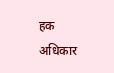हक अधिकार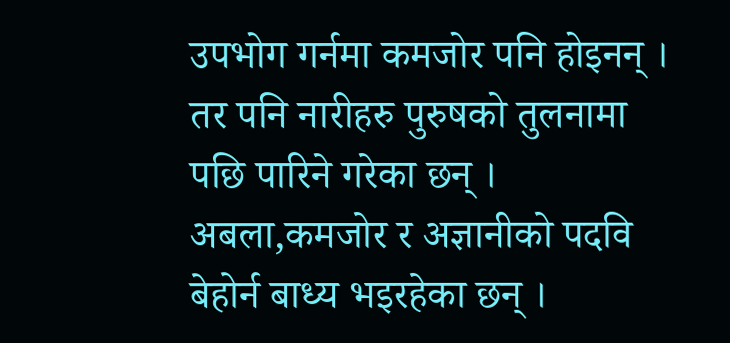उपभोग गर्नमा कमजोर पनि होइनन् । तर पनि नारीहरु पुरुषको तुलनामा पछि पारिने गरेका छन् । अबला,कमजोर र अज्ञानीको पदवि बेहोर्न बाध्य भइरहेका छन् ।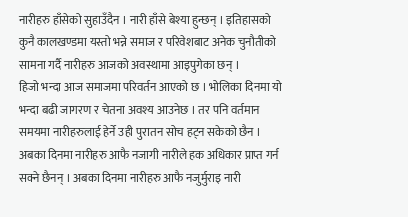नारीहरु हाँसेको सुहाउँदैन । नारी हाँसे बेश्या हुन्छन् । इतिहासको कुनै कालखण्डमा यस्तो भन्ने समाज र परिवेशबाट अनेक चुनौतीको सामना गर्दै नारीहरु आजको अवस्थामा आइपुगेका छन् ।
हिजो भन्दा आज समाजमा परिवर्तन आएको छ । भोलिका दिनमा यो भन्दा बढी जागरण र चेतना अवश्य आउनेछ । तर पनि वर्तमान समयमा नारीहरुलाई हेर्ने उही पुरातन सोच हट्न सकेको छैन । अबका दिनमा नारीहरु आफै नजागी नारीले हक अधिकार प्राप्त गर्न सक्ने छैनन् । अबका दिनमा नारीहरु आफै नजुर्मुराइ नारी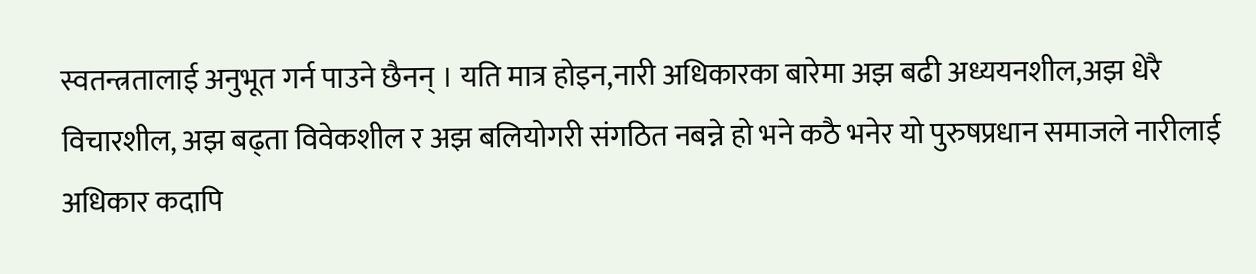स्वतन्त्रतालाई अनुभूत गर्न पाउने छैनन् । यति मात्र होइन,नारी अधिकारका बारेमा अझ बढी अध्ययनशील,अझ धेरै विचारशील, अझ बढ्ता विवेकशील र अझ बलियोगरी संगठित नबन्ने हो भने कठै भनेर यो पुरुषप्रधान समाजले नारीलाई अधिकार कदापि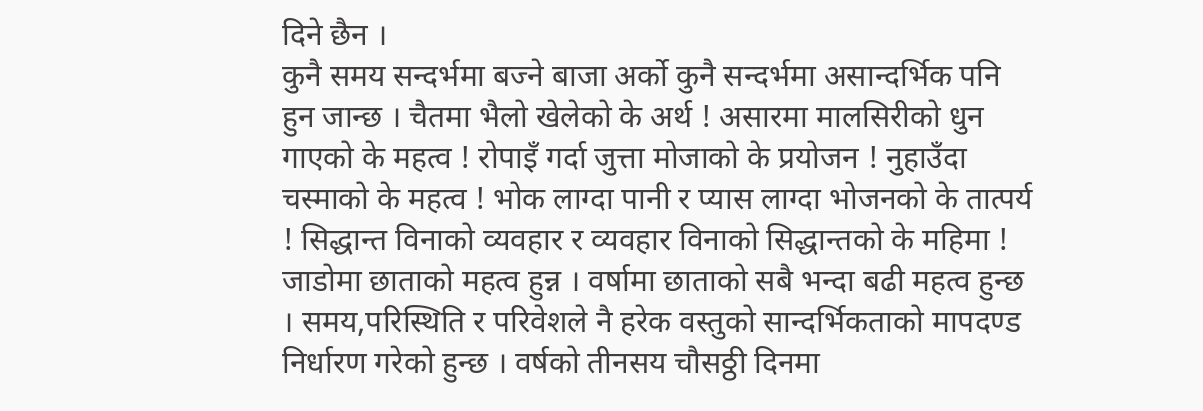दिने छैन ।
कुनै समय सन्दर्भमा बज्ने बाजा अर्को कुनै सन्दर्भमा असान्दर्भिक पनि हुन जान्छ । चैतमा भैलो खेलेको के अर्थ ! असारमा मालसिरीको धुन गाएको के महत्व ! रोपाइँ गर्दा जुत्ता मोजाको के प्रयोजन ! नुहाउँदा चस्माको के महत्व ! भोक लाग्दा पानी र प्यास लाग्दा भोजनको के तात्पर्य ! सिद्धान्त विनाको व्यवहार र व्यवहार विनाको सिद्धान्तको के महिमा ! जाडोमा छाताको महत्व हुन्न । वर्षामा छाताको सबै भन्दा बढी महत्व हुन्छ । समय,परिस्थिति र परिवेशले नै हरेक वस्तुको सान्दर्भिकताको मापदण्ड निर्धारण गरेको हुन्छ । वर्षको तीनसय चौसठ्ठी दिनमा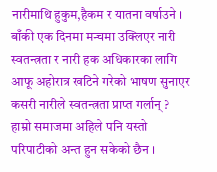नारीमाथि हुकुम,हैकम र यातना वर्षाउने । बाँकी एक दिनमा मन्चमा उक्लिएर नारी स्वतन्त्रता र नारी हक अधिकारका लागि आफू अहोरात्र खटिने गरेको भाषण सुनाएर कसरी नारीले स्वतन्त्रता प्राप्त गर्लान् ? हाम्रो समाजमा अहिले पनि यस्तो परिपाटीको अन्त हुन सकेको छैन ।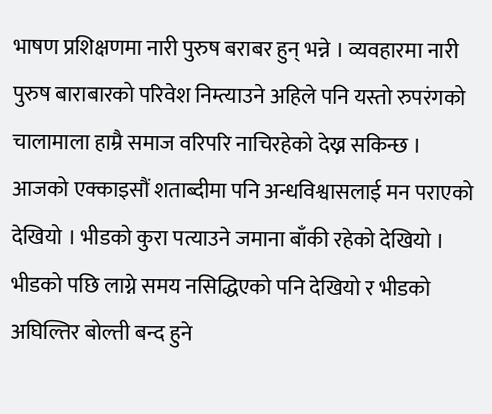भाषण प्रशिक्षणमा नारी पुरुष बराबर हुन् भन्ने । व्यवहारमा नारी पुरुष बाराबारको परिवेश निम्त्याउने अहिले पनि यस्तो रुपरंगको चालामाला हाम्रै समाज वरिपरि नाचिरहेको देख्न सकिन्छ ।
आजको एक्काइसौं शताब्दीमा पनि अन्धविश्वासलाई मन पराएको देखियो । भीडको कुरा पत्याउने जमाना बाँकी रहेको देखियो । भीडको पछि लाग्ने समय नसिद्धिएको पनि देखियो र भीडको अघिल्तिर बोल्ती बन्द हुने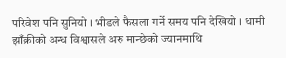परिवेश पनि सुनियो । भीडले फैसला गर्ने समय पनि देखियो । धामी झाँक्रीको अन्ध विश्वासले अरु मान्छेको ज्यानमाथि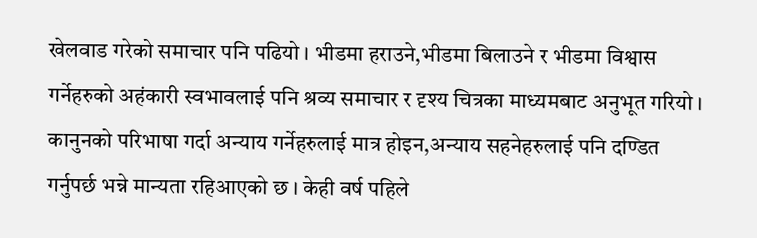खेलवाड गरेको समाचार पनि पढियो । भीडमा हराउने,भीडमा बिलाउने र भीडमा विश्वास गर्नेहरुको अहंकारी स्वभावलाई पनि श्रव्य समाचार र दृश्य चित्रका माध्यमबाट अनुभूत गरियो । कानुनको परिभाषा गर्दा अन्याय गर्नेहरुलाई मात्र होइन,अन्याय सहनेहरुलाई पनि दण्डित गर्नुपर्छ भन्ने मान्यता रहिआएको छ । केही वर्ष पहिले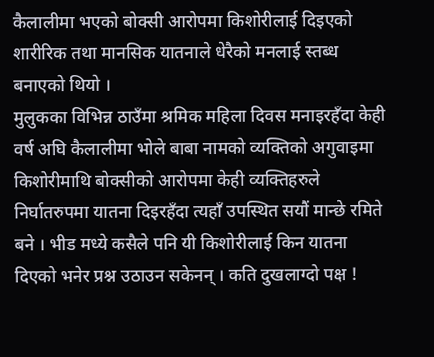कैलालीमा भएको बोक्सी आरोपमा किशोरीलाई दिइएको शारीरिक तथा मानसिक यातनाले धेरैको मनलाई स्तब्ध बनाएको थियो ।
मुलुकका विभिन्न ठाउँमा श्रमिक महिला दिवस मनाइरहँदा केही वर्ष अघि कैलालीमा भोले बाबा नामको व्यक्तिको अगुवाइमा किशोरीमाथि बोक्सीको आरोपमा केही व्यक्तिहरुले निर्घातरुपमा यातना दिइरहँदा त्यहाँ उपस्थित सयौं मान्छे रमिते बने । भीड मध्ये कसैले पनि यी किशोरीलाई किन यातना दिएको भनेर प्रश्न उठाउन सकेनन् । कति दुखलाग्दो पक्ष !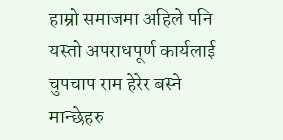हाम्रो समाजमा अहिले पनि यस्तो अपराधपूर्ण कार्यलाई चुपचाप राम हेरेर बस्ने मान्छेहरु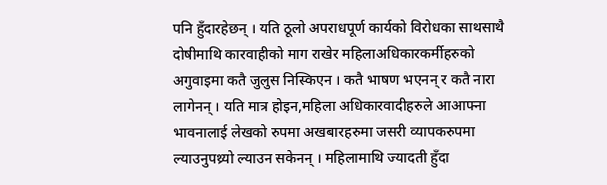पनि हुँदारहेछन् । यति ठूलो अपराधपूर्ण कार्यको विरोधका साथसाथै दोषीमाथि कारवाहीको माग राखेर महिलाअधिकारकर्मीहरुको अगुवाइमा कतै जुलुस निस्किएन । कतै भाषण भएनन् र कतै नारा लागेनन् । यति मात्र होइन,महिला अधिकारवादीहरुले आआफ्ना भावनालाई लेखको रुपमा अखबारहरुमा जसरी व्यापकरुपमा ल्याउनुपथ्र्यो ल्याउन सकेनन् । महिलामाथि ज्यादती हुँदा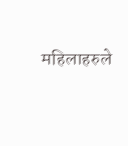महिलाहरुले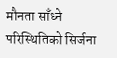मौनता साँध्ने परिस्थितिको सिर्जना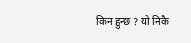किन हुन्छ ? यो निकै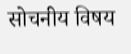सोचनीय विषय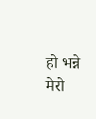हो भन्ने मेरो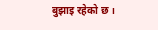बुझाइ रहेको छ ।